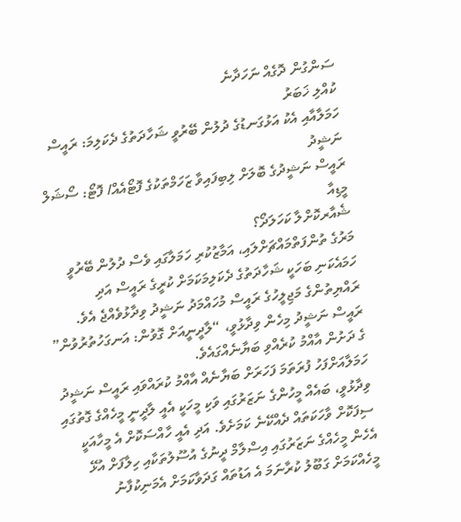ސަންގުން ދޮގެއް ނަހަދާނެ
ކުއްލި ޚަބަރު
ހަމަލާއާއި އެކު އަޅުގަނޑުގެ ދުލުން ބޭރުވީ ޝަހާދަތުގެ ދެކަލިމަ: ރައީސް ނަޝީދު
ރައީސް ނަޝީދުގެ ބޮލަށް ލިބިފައިވާ ޒަހަމްތަކުގެ ފޮޓޯއެއް/ ފޮޓޯ: ސޯޝަލް މީޑިއާ
ޝެއާރކޮށްލާ ކަހަލަދޯ؟
މަރުގެ ތުންފަތްމައްޗަށްލައި، އަމާޒުކުރި ހަމަލާގައި ވެސް ދުލުން ބޭރުވީ ހަމައެކަނި ބަހަކީ ޝަހާދަތުގެ ދެކަލިމަކަމަށް ކުރީގެ ރައީސް އަދި ރައްޔިތުންގެ މަޖިލީހުގެ ރައީސް މުހައްމަދު ނަޝީދު ވިދާޅުވެއްޖެ އެވެ.
ރައީސް ނަޝީދު މިހެން ވިދާޅުވީ، “ލާދީނީއަށް ގޮވުން: އަނގަހުތުރުވުން” ގެ ދަށުން އާއްމު ކުރެއްވި ބަޔާނެއްގައެވެ.
ހަމަލާއަށްފަހު ފުރަތަމަ ފަހަރަށް ބަޔާނެއް އާއްމު ކުރައްވައި ރައީސް ނަޝީދު ވިދާޅުވީ، ބައެއް މީހުންގެ ނަޒަރުގައި ވަކި މީހަކީ އެއީ ލާދީނީ މީހެއްގެ ގޮތުގައި ސިފަކޮށް ވާހަކަތައް ދެއްކޭނެ ކަމަށެވެ. އަދި އެއީ ހާއްސަކޮށް އެ މީހާއަކީ އެހެން މީހެއްގެ ނަޒަރުގައި އިސްލާމް ދީނުގެ އުސޫލުތަކާއި ހިލާފަށް އުޅޭ މީހެއްކަމަށް ގަބޫލު ކުރާނަމަ އެ އަޑުތައް ގަދަވާކަމަށް އެމަނިކުފާނު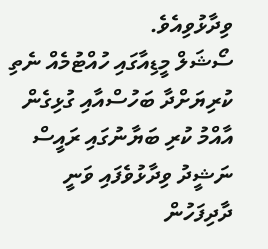ވިދާޅުވިއެވެ.
ސޯޝަލް މީޑިއާގައި ހުއްޓުމެއް ނެތި ކުރިޔަށްދާ ބަހުސްއާއި ގުޅިގެން އާއްމު ކުރި ބަޔާނުގައި ރައީސް ނަޝީދު ވިދާޅުވެފައި ވަނީ ދާދިފަހުން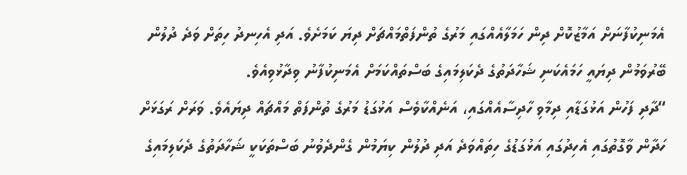އެމަނިކުފާނަށް އަމާޒުކޮށް ދިން ހަމަލާއެއްގައި މަރުގެ ތުންފަތްމައްޗަށް ދިޔަ ކަމަށެވެ. އަދި އެހިނދު ހިތަށް ވަދެ ދުލުން ބޭރުވަމުން ދިޔައީ ހަމައެކަނި ޝަހާދަތުގެ ދެކަލިމައިގެ ބަސްތައްކަމަށް އެމަނިކުފާނު ވިދާޅުވިއެވެ.
“ދާދި ފަހުން އަޅުގަޑާއި ދިމާވި ހާދިސާއެއްގައި، އަނެއްކާވެސް އަޅުގަޑު މަރުގެ ތުންފަތް މައްޗައް ދިޔައެވެ. ވަރަށް ރަގަޅަށް ހަދާން ވާގޮތުގައި އެހިދުގައި އަޅުގަޑުގެ ހިތައްވަދެ އަދި ދުލުން ކިޔަމުން ގެންދެވުނު ބަސްތަކަކީ ޝަހާދަތުގެ ދެކަލިމައިގެ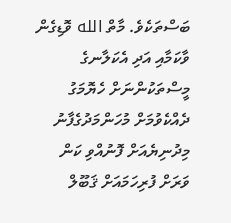ބަސްތަކެވެ. މާތް الله ވޮޑިގެން ވާކަމާއި އަދި އެކަލާނގެ މީސްތަކުންނަށް ހެޔޮމަގު ދެއްކެވުމަށް މުހަންމަދުގެފާނު މިދުނިޔެއަށް ފޮނުއްވި ކަން ވަރަށް ފުރިހަމައަށް ޤަބޫލް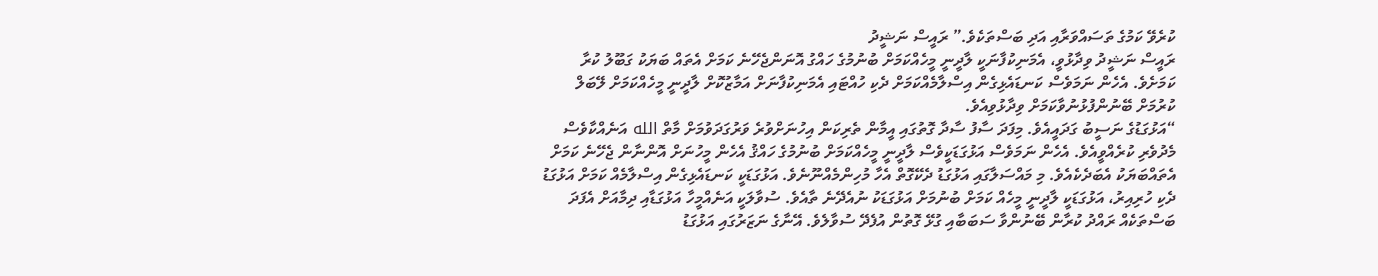ކުރެވޭ ކަމުގެ ތަސައްވަރާއި އަދި ބަސްތަކެވެ.” ރައީސް ނަޝީދު
ރައީސް ނަޝީދު ވިދާޅުވީ، އެމަނިކުފާނަކީ ލާދީނީ މީހެއްކަމަށް ބުނުމުގެ ހައްގު އޮނަންޖެހޭނެ ކަމަށް އެތައް ބަޔަކު ގަބޫލު ކުރާ ކަމަށެވެ. އެހެން ނަމަވެސް ކަނޑައެޅިގެން އިސްލާމެއްކަމަށް ދެކި ހުއްޓައި އެމަނިކުފާނަށް އަމާޒުކޮށް ލާދީނީ މީހެއްކަމަށް ލޭބަލް ކުރުމަށް ބޭނުންފުޅުނުވާކަމަށް ވިދާޅުވިއެވެ.
“އަޅުގަޑުގެ ނަސީބު ގަދައީއެވެ. މިފަދަ ސާފު ސާދާ ގޮތުގައި އީމާން ތެރިކަން އިހުނަށްވުރެ ވަރުގަދަވުމަށް މާތް الله އަނެއްކާވެސް މެދުވެރި ކުރެއްވީއެވެ. އެހެން ނަމަވެސް އަޅުގަޑަކީވެސް ލާދީނީ މީހެއްކަމަށް ބުނުމުގެ ހައްޤު އެހެން މީހުނަށް އޮންނާން ޖެހޭނެ ކަމަށް އެތައްބަޔަކު އެބަދެކެއެވެ. މި މައްސަލާގައި އަޅުގަޑު ދެކޭގޮތް އެހާ މުހިންމެއްނޫނެވެ. އަޅުގަޑަކީ ކަނޑައެޅިގެން އިސްލާމެއް ކަމަށް އަޅުގަޑު ދެކި ހުރިއިރު، އަޅުގަޑަކީ ލާދީނީ މީހެއް ކަމަށް ބުނުމަށް އަޅުގަޑަކު ނުއެދޭނެ ތާއެވެ. ސުވާލަކީ އަނެއްމީހާ އަޅުގަޑާއި ދިމާއަށް އެފަދަ ބަސްތަކެއް ރައްދު ކުރާން ބޭނުންވާ ސަބަބާއި ގުޅޭ ގޮތުން އުފެދޭ ސުވާލެވެ. އޭނާގެ ނަޒަރުގައި އަޅުގަޑު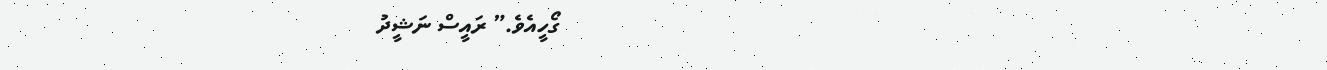ގޯހީއެވެ.” ރައީސް ނަޝީދު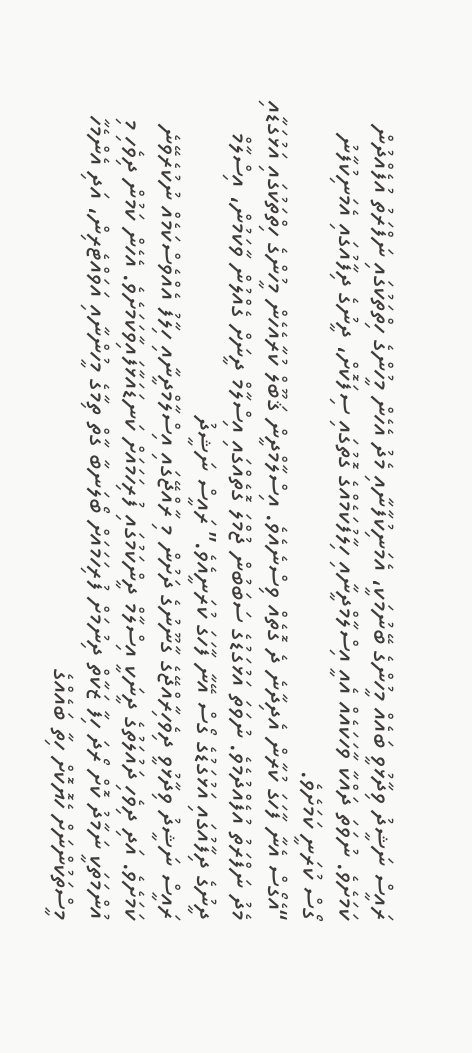ރައީސް ނަޝީދު ވިދާޅުވީ ބައެއް މީހުންގެ ބޭނުމަކީ، އެމަނިކުފާނާއި މެދު އެހެން މީހުންގެ ހިތްތަކުގައި ނަފްރަތު އުފެއްދުން ކަމަށެވެ. ނުވަތަ ދައްކާ ވާހަކައެއް އެއީ އިސްލާމްދީނާއި ހިލާފުކަމެއްގެ ގޮތުގައި ސިފަކޮށް، ދީނުގެ ދިފާއުގައި އެމަނިކުފާނު ގޯސް ކުރަނީ ކަމަށެވެ.
“އެގޯސް އެނާ ފާހަގަ ކުރާން އެދިދާނެ ދެ ގޮތެއް ވިސްނެއެވެ. އިސްލާމްދީން ޤަބޫލް ކުރާއެހެން މީހުންގެ ހިތްތަކުގައި އަޅުގަޑާއި މެދު ނަފްރަތު އުފެއްދުމެވެ. ނުވަތަ އަޅުގަޑުގެ ސަބަބުން ޖުމްލަ ގޮތެއްގައި އިސްލާމް ދީނަށް ގެއްލުން ވާކަމުން، އިސްލާމް ދީނުގެ ދިފާއުގައި އަޅުގަޑުގެ ގޯސް އޭނާ ފާހަގަ ކުރަނީއެވެ.” ރައީސް ނަޝީދު
ރައީސް ނަޝީދު ވިދާޅުވީ ދިވެހިރާއްޖޭގެ ގާނޫނުގެ ދަށުން މި ރާއްޖޭގައި އިސްލާމްދީނާއި ހިލާފު އެއްވެސްކަމެއް ނުކުރެވޭނެ ކަމަށެވެ. އަދި ދިވެހި ދައުލަތުގެ ދީނަކީ އިސްލާމް ދީންކަމުގައި ފުރިހަމައަށް ކަނޑައަޅާފައިވާކަމަށެވެ. އެހެން ކަމުން ދިވެހި މި އުންމަތަކީ ނަމާދު ކޮށް ރޯދަ ހިފާ ޒަކާތް ދިނުމަށް ފުރިހަމައަށް ބޯލަނބާ ގާތް ތިމާގެ މީހުންނާއި އަވައްޓެރިން، އަދި އެންމެހާ މީސްތަކުންނަށް ހެޔޮކޮށް ހިތާ ބައެއްގެ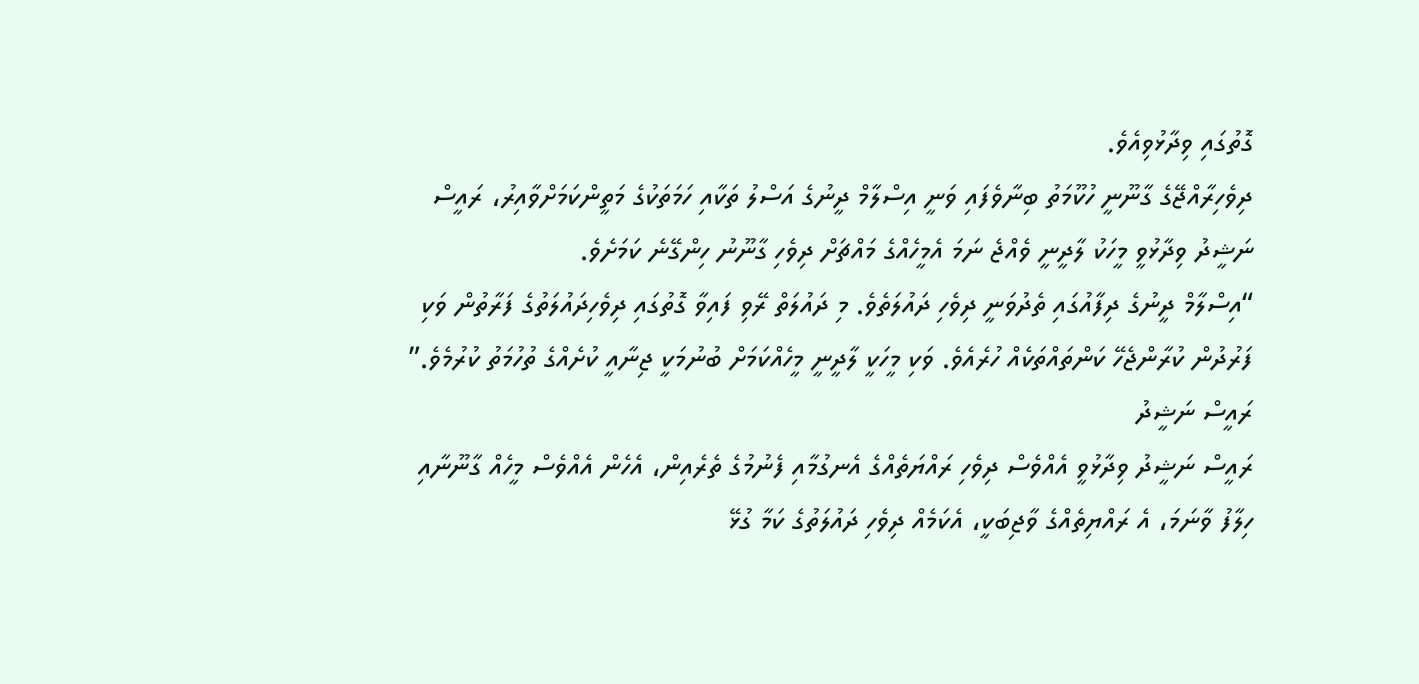ގޮތުގައި ވިދާޅުވިއެވެ.
ދިވެހިރާއްޖޭގެ ގާނޫނީ ހުކޫމަތު ބިނާވެފައި ވަނީ އިސްލާމް ދީނުގެ އަސްލު ތަކާއި ހަމަތަކުގެ މަތީންކަމަށްވާއިރު، ރައީސް ނަޝީދު ވިދާޅުވީ މީހަކު ލާދީނީ ވެއްޖެ ނަމަ އެމީހެއްގެ މައްޗަށް ދިވެހި ގާނޫނު ހިންގޭނެ ކަމަށެވެ.
“އިސްލާމް ދީނުގެ ދިފާއުގައި ތެދުވަނީ ދިވެހި ދައުލަތެވެ. މި ދައުލަތް ރޭވި ފައިވާ ގޮތުގައި ދިވެހިދައުލަތުގެ ފަރާތުން ވަކި ފަރުދުން ކުރާންޖެހޭ ކަންތައްތަކެއް ހުރެއެވެ. ވަކި މީހަކީ ލާދީނީ މީހެއްކަމަށް ބުނުމަކީ ޖިނާއީ ކުށެއްގެ ތުހުމަތު ކުރުމެވެ.” ރައީސް ނަޝީދު
ރައީސް ނަޝީދު ވިދާޅުވީ އެއްވެސް ދިވެހި ރައްޔަތެއްގެ އެނގުމާއި ފެނުމުގެ ތެރެއިން، އެހެން އެއްވެސް މީހެއް ގާނޫނާއި ހިލާފު ވާނަމަ، އެ ރައްޔިތެއްގެ ވާޖިބަކީ، އެކަމެއް ދިވެހި ދައުލަތުގެ ކަމާ ގުޅޭ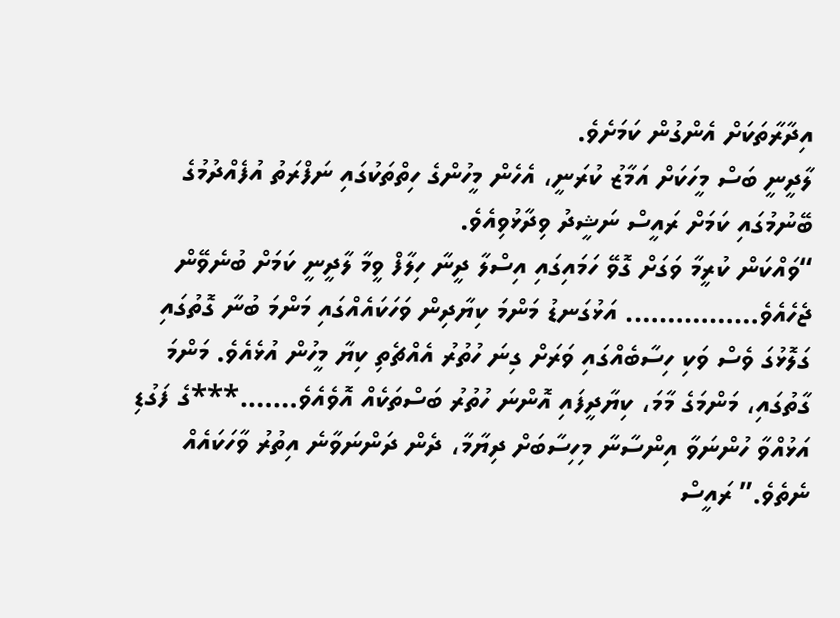އިދާރާތަކަށް އެންގުން ކަމަށެވެ.
ލާދީނީ ބަސް މީހަކަށް އަމާޒު ކުރަނީ، އެހެން މީހުންގެ ހިތްތަކުގައި ނަފްރަތު އުފެއްދުމުގެ ބޭނުމުގައި ކަމަށް ރައީސް ނަޝީދު ވިދާޅުވިއެވެ.
“ވައްކަން ކުރީމާ ވަގަށް ގޮވޭ ހަމައިގައި އިސްލާ ދީނާ ހިލާފް ވީމާ ލާދީނީ ކަމަށް ބުނެވޭން ޖެހެއެވެ……………. އަޅުގަނޑު މަންމަ ކިޔާދިން ވަހަކައެއްގައި މަންމަ ބުނާ ގޮތުގައި ގަލޮޅުގަ ވެސް ވަކި ހިސާބެއްގައި ވަރަށް ގިނަ ހުތުރު އެއްޗެތި ކިޔާ މީހުން އުޅެއެވެ. މަންމަ ގާތުގައި، މަންމަގެ މާމަ، ކިޔާދީފައި އޮންނަ ހުތުރު ބަސްތަކެއް އޮވެއެވެ…….***ގެ ފަގުޑި އަޅުއްވާ ހުންނަވާ އިންސާނާ މިހިސާބަށް ދިޔާމާ، ދެން ދަންނަވާނެ އިތުރު ވާހަކައެއް ނެތެވެ.” ރައީސް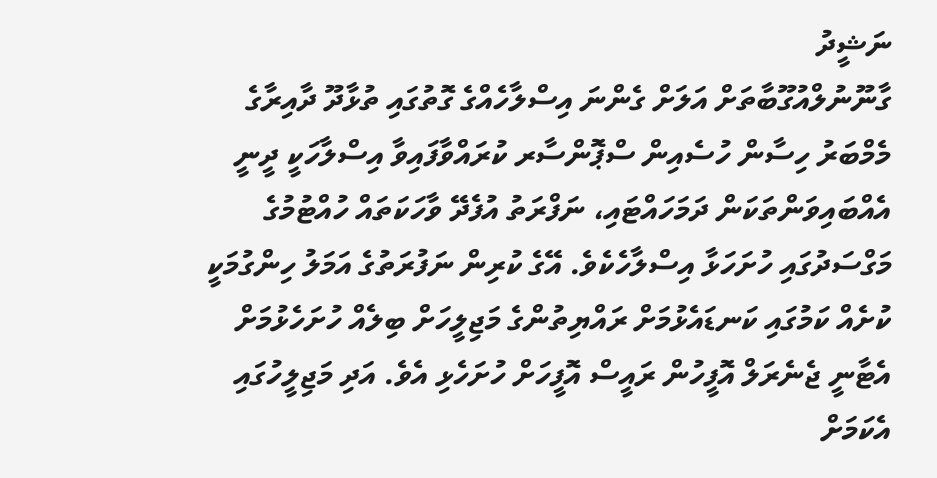ނަޝީދު
ގާނޫނުލްއުގޫބާތަށް އަލަށް ގެންނަ އިސްލާހެއްގެ ގޮތުގައި ތުޅާދޫ ދާއިރާގެ މެމްބަރު ހިސާން ހުސެއިން ސްޕޮންސާރ ކުރައްވާފައިވާ އިސްލާހަކީ ދީނީ އެއްބައިވަންތަކަން ދަމަހައްޓައި، ނަފްރަތު އުފެދޭ ވާހަކަތައް ހުއްޓުމުގެ މަގްސަދުގައި ހުށަހަޅާ އިސްލާހެކެވެ. އޭގެ ކުރިން ނަފުރަތުގެ އަމަލު ހިންގުމަކީ ކުށެއް ކަމުގައި ކަނޑައެޅުމަށް ރައްޔިތުންގެ މަޖިލީހަށް ބިލެއް ހުށަހެޅުމަށް އެޓާނީ ޖެނެރަލް އޮފީހުން ރައީސް އޮފީހަށް ހުށަހެޅި އެވެ. އަދި މަޖިލީހުގައި އެކަމަށް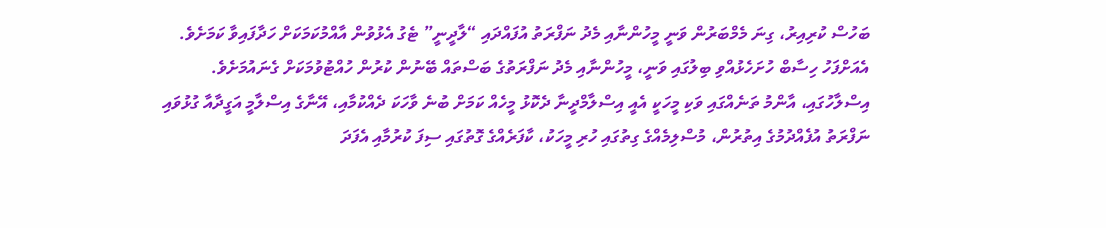ބަހުސް ކުރިއިރު، ގިނަ މެމްބަރުން ވަނީ މީހުންނާއި މެދު ނަފްރަތު އުފައްދައި “ލާދީނީ” ޓެގު އެޅުވުން އާއްމުކަމަކަށް ހަދާފައިވާ ކަމަށެވެ.
އެއަށްފަހު ހިސާބް ހުށަހެޅުއްވި ބިލުގައި ވަނީ، މީހުންނާއި މެދު ނަފްރަތުގެ ބަސްތައް ބޭނުން ކުރުން ހުއްޓުވުމަކަށް ގެނައުމަށެވެ. އިސްލާހުގައި، އާންމު ތަނެއްގައި ވަކި މީހަކީ އެއީ އިސްލާމްދީނާ ދެކޮޅު މީހެއް ކަމަށް ބުނެ ވާހަކަ ދެއްކުމާއި، އޭނާގެ އިސްލާމީ އަގީދާއާ ގުޅުވައި ނަފްރަތު އުފެއްދުމުގެ އިތުރުން، މުސްލިމެއްގެ ގިތުގައި ހުރި މީހަކު، ކާފަރެއްގެ ގޮތުގައި ސިފަ ކުރުމާއި އެފަދަ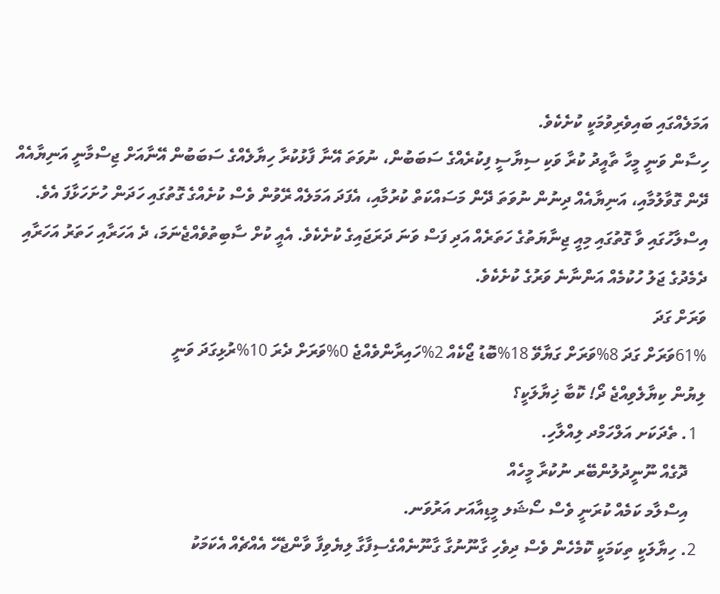އަމަލެއްގައި ބައިވެރިވުމަކީ ކުށެކެވެ.
ހިސާން ވަނީ މީހާ ތާއީދު ކުރާ ވަކި ސިޔާސީ ފިކުރެއްގެ ސަބަބުން، ނުވަތަ އޭނާ ފާޅުކުރާ ހިޔާލެއްގެ ސަބަބުން އޭނާއަށް ޖިސްމާނީ އަނިޔާއެއް ދޭން ގޮވާލުމާއި، އަނިޔާއެއް ދިނުން ނުވަތަ ދޭން މަސައްކަތް ކުރުމާއި، އެފަދަ އަމަލެއް ރޭވުން ވެސް ކުށެއްގެ ގޮތުގައި ހަދަން ހުށަހަޅާފަ އެވެ. އިސްލާހުގައި ވާ ގޮތުގައި މިއީ ޖިނާޔަތުގެ ހަތަރެއް އަދި ފަސް ވަނަ ދަރަޖައިގެ ކުށެކެވެ. އެއީ ކުށް ސާބިތުވެއްޖެނަމަ، ދެ އަހަރާއި ހަތަރު އަހަރާއި ދެމެދުގެ ޖަލު ހުކުމެއް އަންނާނެ ވަރުގެ ކުށެކެވެ.
ވަރަށް ގަދަ
61%ވަރަށް ގަދަ 8%ވަރަށް ގަޔާވޭ 18%ބޮޑު ޖޯކެއް 2%ހައިރާންވެއްޖެ 0%ވަރަށް ދެރަ 10%ރުޅިގަދަ ވަނީ
ލިޔުން ކިޔާލެވިއްޖެ ދޯ! ކޮބާ ޚިޔާލަކީ؟
  1. ތެދަކަށ އަލްހަމްދ ލިއްލާހި.
    ދޮގެއް ނޫނީދުލުންބޭރ ނުކުރާ މީހެއް
    އިސްލާމ ކަމެއް ކުރަނީ ވެސް ސޯޝަލ މީޑިއާއަށ އަރުވަނ.
  2. ހިޔާލަކީ ތިކަމަކީ ކޮމެހެން ވެސް ދިވެހި ގާނޫނުގާ ގާނޫނެއްގެސިފާގާ ލިޔެވިފާ ވާންޖެހޭ އެއްޗެއް އެކަމަކު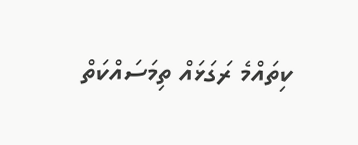ކިތައްމެ ރަގަޅައް ތިމަސައްކަތް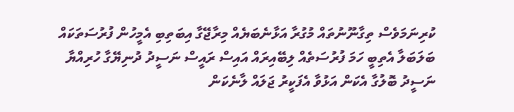ކުރިނަމަވެސް ތިގާނޫނުތައް މުގުރާ އަޅާނެބަޔެއް މިރާޖޭގާ އިބަތިބި އެމީހުން ފުރުސަތަކައް ބަލަބަލާ އެތިބީ ހަމަ ފުރުސަތެއް ލިބޭއިރައް އައިސް ރައީސް ނަސީދު ދުނިޔޭގާ ހުރިއްޔާ ނަސީދު ބޮލުގާ އެކަން އަޅުވާ އެފަކީރު ޖަލައް ލާނެކަން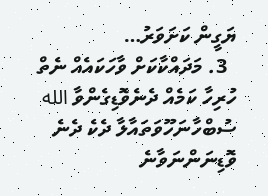ޔަގީން ކަށަވަރު…
  3. މަދައްކާކަށް ވާހަކައެއް ނެތް ހުރިހާ ކަމެއް ދެނެވޮޑިގެންވާ الله ސުބްހާނަހޫވަތައާލާ ދެކެ ދެނެ ވޮޑިނަންނަވާނެ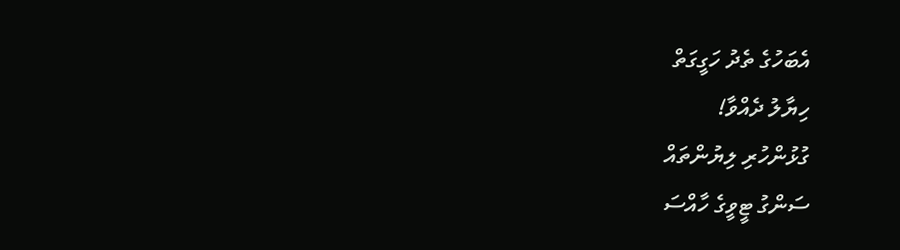އެބަހުގެ ތެދު ހަގީގަތް
ހިޔާލު ދެއްވާ!
ގުޅުންހުރި ލިޔުންތައް
ސަންގު ޓީވީގެ ހާއްސަ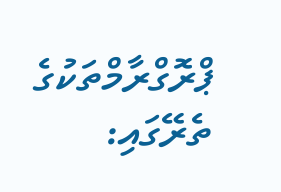ޕްރޮގްރާމްތަކުގެ ތެރޭގައި: